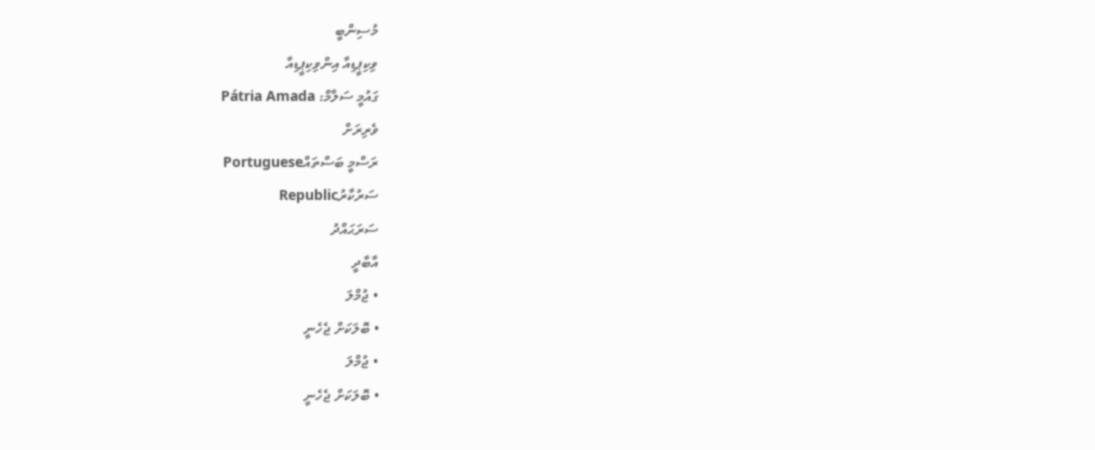މުސިންބީ
ވިކިޕީޑިއާ އިންވިކިޕީޑިއާ
ގައުމީ ސަލާމް: Pátria Amada
ވެރިރަށް
ރަސްމީ ބަސްތައްPortuguese
ސަރުކާރުRepublic
ސަރަޙައްދު
އާބާދީ
• ޖުމްލަ
• ބޮލަކަށް ޖެހެނީ
• ޖުމްލަ
• ބޮލަކަށް ޖެހެނީ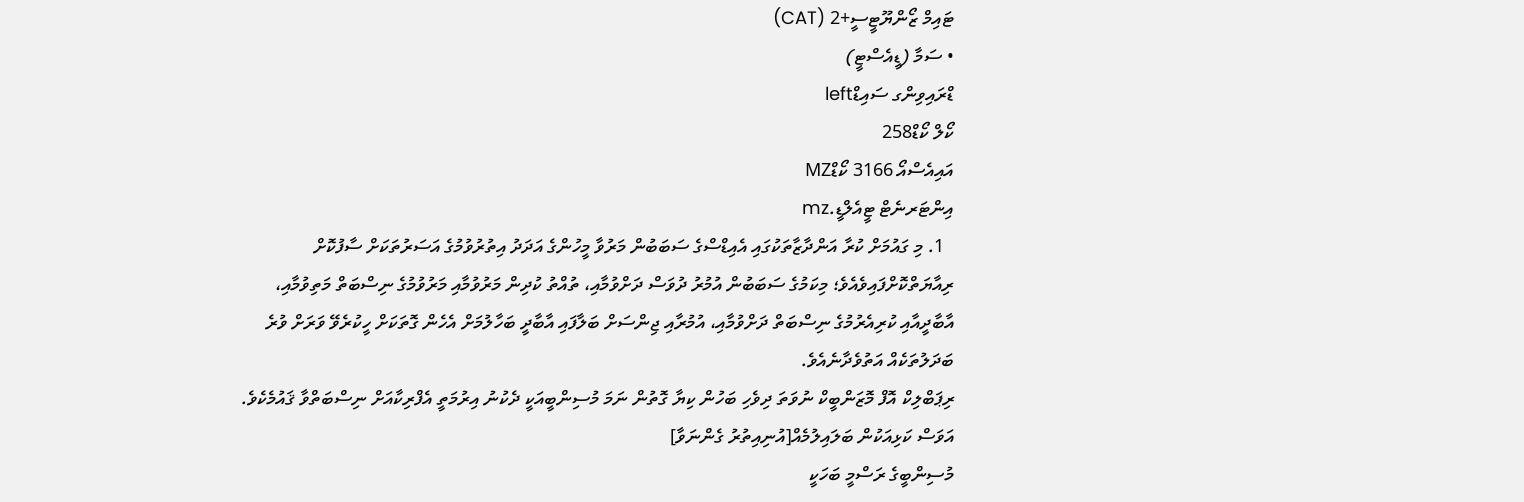ޓައިމް ޒޯންޔޫޓީސީ+2 (CAT)
• ސަމާ (ޑީއެސްޓީ)
ޑްރައިވިންގ ސައިޑްleft
ކޯލް ކޯޑް258
އައިއެސްއޯ 3166 ކޯޑްMZ
އިންޓަރނެޓް ޓީއެލްޑީ.mz
  1. މި ގައުމަށް ކުރާ އަންދާޒާތަކުގައި އެއިޑްސްގެ ސަބަބުން މަރުވާ މީހުންގެ އަދަދު އިތުރުވުމުގެ އަސަރުތަކަށް ސާފުކޮށް ރިއާޔަތްކޮށްފައިވެއެވެ؛ މިކަމުގެ ސަބަބުން އުމުރު ދުވަސް ދަށްވުމާއި، ތުއްތު ކުދިން މަރުވުމާއި މަރުވުމުގެ ނިސްބަތް މަތިވުމާއި، އާބާދީއާއި ކުރިއެރުމުގެ ނިސްބަތް ދަށްވުމާއި، އުމުރާއި ޖިންސަށް ބަލާފައި އާބާދީ ބަހާލުމަށް އެހެން ގޮތަކަށް ހީކުރެވޭ ވަރަށް ވުރެ ބަދަލުތަކެއް އަތުވެދާނެއެވެ.
ރިޕަބްލިކް އޮފް މޮޒަންބީކް ނުވަތަ ދިވެހި ބަހުން ކިޔާ ގޮތުން ނަމަ މުސިންބީއަކީ ދެކުނު އިރުމަތީ އެފްރިކާއަށް ނިސްބަތްވާ ޤައުމެކެވެ.
އަވަސް ކަޅިއަކުން ބަލައިލުމެއް[އުނިއިތުރު ގެންނަވާ]
މުސިންބީގެ ރަސްމީ ބަހަކީ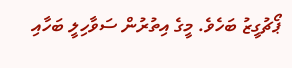ޕޯޗުގީޒު ބަހެވެ. މީގެ އިތުރުން ސަވާހިލީ ބަހާއި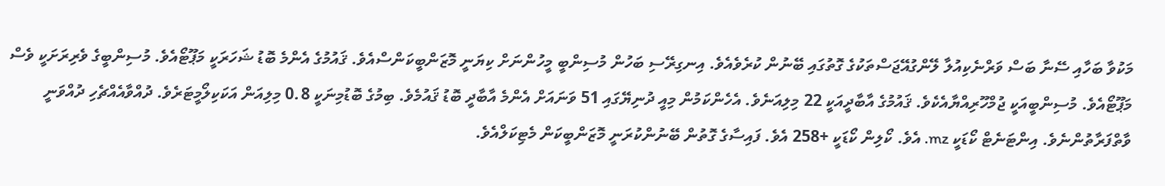މަކުވާ ބަހާއި ސޭނާ ބަސް ވަރްނެކިއުލާ ލޭންގުއޭޖަސްތަކުގެ ގޮތުގައި ބޭނުން ކުރެވެއެވެ. އިނގިރޭސި ބަހުން މުސިންބީ މީހުންނަށް ކިޔަނީ މޮޒަންބީކަންސްއެވެ. ޤައުމުގެ އެންމެ ބޮޑު ޝަހަރަކީ މަޕޫޓޯއެވެ. މުސިންބީގެ ވެރިރަށަކީ ވެސް މަޕޫޓޯއެވެ. މުސިންބީއަކީ ޖުމްހޫރިއްޔާއެކެވެ. ޤައުމުގެ އާބާދީއަކީ 22 މިލިއަނެވެ. އެހެންކަމުން މިއީ ދުނިޔޭގައި 51 ވަނައަށް އެންމެ އާބާދީ ބޮޑު ޤައުމެވެ. ބިމުގެ ބޮޑުމިނަކީ 0.8 މިލިއަން އަކަކިލޯމީޓަރެވެ. ދުއްވާއެއްޗެހި ދުއްވަނީ ވާތްފަރާތުންނެވެ. އިންޓަނެޓް ކޯޑަކީ mz. އެވެ. ކޯލިން ކޯޑަކީ +258 އެވެ. ފައިސާގެ ގޮތުން ބޭނުންކުރަނީ މޮޒަންބީކަން މެޓިކަލްއެވެ.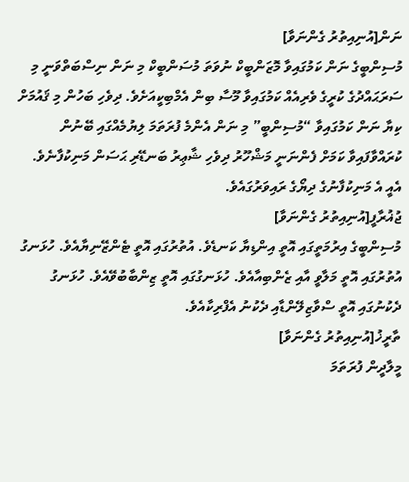ނަން[އުނިއިތުރު ގެންނަވާ]
މުސިންބީގެ ނަން ކަމުގައިވާ މޮޒަންބީކް ނުވަތަ މުސަންބީކް މި ނަން ނިސްބަތްވަނީ މި ސަރަޙައްދުގެ ކުރީގެ ވެރިއެއް ކަމުގައިވާ މޫސާ ބިން އެމްބިކީއަށެވެ. ދިވެހި ބަހުން މި ޤައުމަށް ކިޔާ ނަން ކަމުގައިވާ “މުސިންބީ” މި ނަން އެންމެ ފުރަތަމަ ލިޔުމެއްގައި ބޭނުން ކުރައްވާފައިވާ ކަމަށް ފެންނަނީ މަޝްހޫރު ދިވެހި ޝާޢިރު ބަނޑޭރި ޙަސަން މަނިކުފާނެވެ. އެއީ އެ މަނިކުފާނުގެ ދިޔޯގެ ރައިވަރުގައެވެ.
ޖުޣުރާފީ[އުނިއިތުރު ގެންނަވާ]
މުސިންބީގެ އިރުމަތީގައި އޮތީ އިންޑިޔާ ކަނޑެވެ. އުތުރުގައި އޮތީ ޓެންޒޭނިޔާއެވެ. ހުޅަނގު އުތުރުގައި އޮތީ މަލާވީ އާއި ޒެންބިއާއެވެ. ހުޅަނގުގައި އޮތީ ޒިންބާބުވޭއެވެ. ހުޅަނގު ދެކުނުގައި އޮތީ ސްވާޒިލޭންޑާއި ދެކުނު އެފްރިކާއެވެ.
ތާރީޚު[އުނިއިތުރު ގެންނަވާ]
މީލާދީން ފުރަތަމަ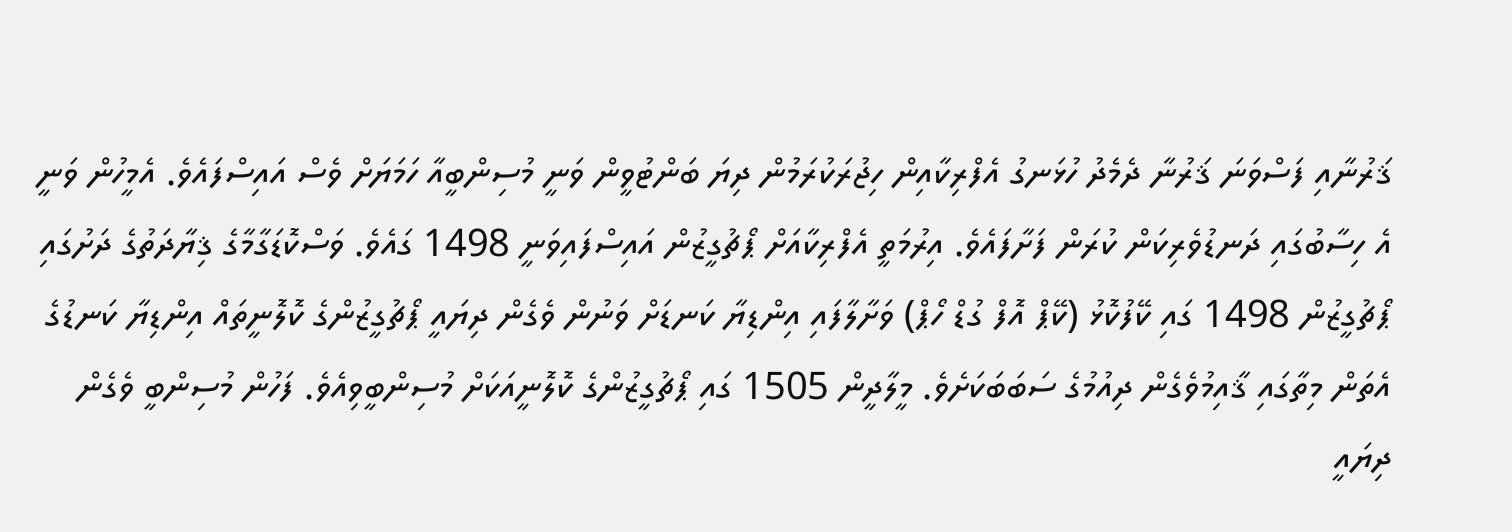ޤަރުނާއި ފަސްވަނަ ޤަރުނާ ދެމެދު ހުޅަނގު އެފްރިކާއިން ހިޖުރަކުރަމުން ދިޔަ ބަންޓުވީން ވަނީ މުސިންބީއާ ހަމަޔަށް ވެސް އައިސްފައެވެ. އެމީހުން ވަނީ އެ ހިސާބުގައި ދަނޑުވެރިކަން ކުރަން ފަށާފައެވެ. އިރުމަތީ އެފްރިކާއަށް ޕޯޗުގީޒުން އައިސްފައިވަނީ 1498 ގައެވެ. ވަސްކޮޑަގާމާގެ ޤިޔާދަތުގެ ދަށުގައި ޕޯޗުގީޒުން 1498 ގައި ކޭފުކޮޅު (ކޭޕް އޮފް ގުޑް ހޯޕް) ވަށާލާފައި އިންޑިޔާ ކަނޑަށް ވަނުން ވެގެން ދިޔައީ ޕޯޗުގީޒުންގެ ކޮލޮނީތައް އިންޑިޔާ ކަނޑުގެ އެތަން މިތާގައި ޤާއިމުވެގެން ދިއުމުގެ ސަބަބަކަށެވެ. މީލާދީން 1505 ގައި ޕޯޗުގީޒުންގެ ކޮލޮނީއަކަށް މުސިންބީވިއެވެ. ފަހުން މުސިންބީ ވެގެން ދިޔައީ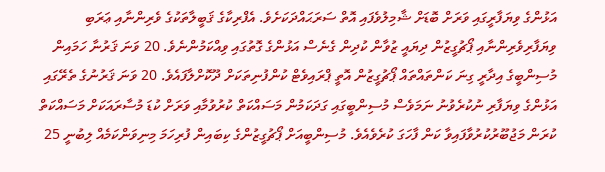އަޅުންގެ ވިޔަފާރީގައި ވަރަށް ބޮޑަށް ޝާމިލުވެފައި އޮތް ސަރަޙައްދަކަށެވެ. އެފްރިކާގެ ޤަބީލާތަކުގެ ވެރިންނާއި ޢަރަބި ވިޔަފާރިވެރިންނާއި ޕޯޗުގީޒުން ދިޔައީ ޒުވާން ކުދިން ގެނެސް އަޅުންގެ ގޮތުގައި ވިއްކަމުންނެވެ. 20 ވަނަ ޤަރުނާ ހަމައިން މުސިންބީގެ އިދާރީ ގިނަ ކަންތައްތައް ޕޯޗުގީޒުން އޮތީ ޕްރައިވެޓް ކުންފުނިތަކަށް ދޫކޮށްލާފައެވެ. 20 ވަނަ ޤަރުނުގެ ތެރޭގައި އަޅުންގެ ވިޔަފާރި ނުކުރެވުނު ނަމަވެސް މުސިންބީގައި ގަދަކަމުން މަސައްކަތް ކުރުވުމާއި ވަރަށް ކުޑަ މުސާރައަކަށް މަސައްކަތް ކުރަން މަޖުބޫރުކުރުވާފައިވާ ކަން ފާހަގަ ކުރެވެއެވެ. މުސިންބީއަށް ޕޯޗުގީޒުންގެ ކިބައިން ފުރިހަމަ މިނިވަންކަމެއް ލިބުނީ 25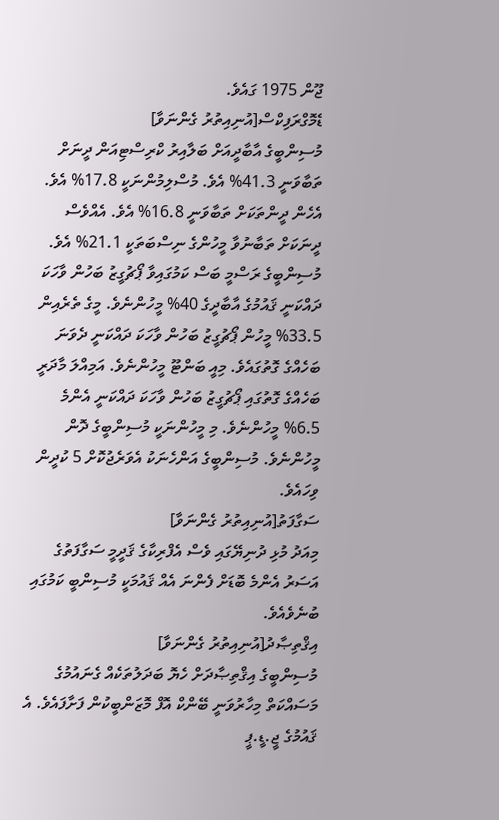ޖޫން 1975 ގައެވެ.
ޑެމޮގްރަފިކްސް[އުނިއިތުރު ގެންނަވާ]
މުސިންބީގެ އާބާދީއަށް ބަލާއިރު ކްރިސްޓިއަން ދީނަށް ތަބާވަނީ 41.3% އެވެ. މުސްލިމުންނަކީ 17.8% އެވެ. އެހެން ދީންތަކަށް ތަބާވަނީ 16.8% އެވެ. އެއްވެސް ދީނަކަށް ތަބާނުވާ މީހުންގެ ނިސްބަތަކީ 21.1% އެވެ. މުސިންބީގެ ރަސްމީ ބަސް ކަމުގައިވާ ޕޯޗުގީޒު ބަހުން ވާހަކަ ދައްކަނީ ޤައުމުގެ އާބާދީގެ 40% މީހުންނެވެ. މީގެ ތެރެއިން 33.5% މީހުން ޕޯޗުގީޒު ބަހުން ވާހަކަ ދައްކަނީ ދެވަނަ ބަހެއްގެ ގޮތުގައެވެ. މިއީ ބަންޓޫ މީހުންނެވެ. އަމިއްލަ މާދަރީ ބަހެއްގެ ގޮތުގައި ޕޯޗުގީޒު ބަހުން ވާހަކަ ދައްކަނީ އެންމެ 6.5% މީހުންނެވެ. މި މީހުންނަކީ މުސިންބީގެ ދޮން މީހުންނެވެ. މުސިންބީގެ އަންހެނަކު އެވަރެޖުކޮށް 5 ކުދީން ވިހައެވެ.
ސަގާފަތު[އުނިއިތުރު ގެންނަވާ]
މިއަދު މުޅި ދުނިޔޭގައި ވެސް އެފްރިކާގެ ޤަދީމީ ސަގާފަތުގެ އަސަރު އެންމެ ބޮޑަށް ފެންނަ އެއް ޤައުމަކީ މުސިންބީ ކަމުގައި ބުނެވެއެވެ.
އިޤްތިޞާދު[އުނިއިތުރު ގެންނަވާ]
މުސިންބީގެ އިޤްތިޞާދަށް ހެޔޮ ބަދަލުތަކެއް ގެނައުމުގެ މަސައްކަތް މިހާރުވަނީ ބޭންކް އޮފް މޮޒަންބީކުން ފަށާފައެވެ. އެ ޤައުމުގެ ޖީ.ޑީ.ޕީ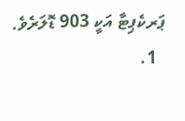ޕަރކެޕިޓާ އަކީ 903 ޑޮލަރެވެ.
  1.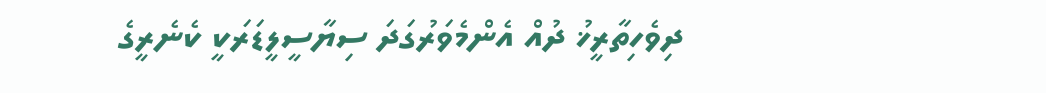ދިވެހިތާރީޚު ދުއް އެންމެވަރުގަދަ ސިޔާސީލީޑަރަކީ ކެނެރީގެ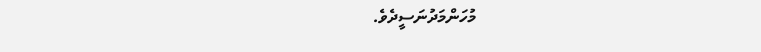މުހަންމަދުނަސީދެވެ.